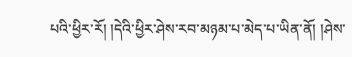པའི་ཕྱིར་རོ། །དེའི་ཕྱིར་ཤེས་རབ་མཉམ་པ་མེད་པ་ཡིན་ནོ། །ཤེས་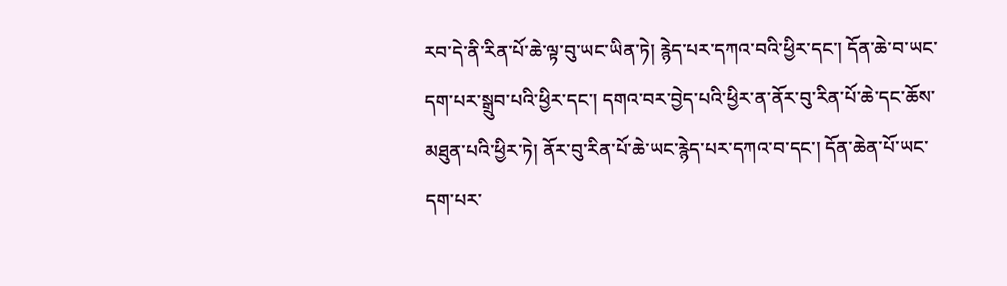རབ་དེ་ནི་རིན་པོ་ཆེ་ལྟ་བུ་ཡང་ཡིན་ཏེ། རྙེད་པར་དཀའ་བའི་ཕྱིར་དང་། དོན་ཆེ་བ་ཡང་དག་པར་སྒྲུབ་པའི་ཕྱིར་དང་། དགའ་བར་བྱེད་པའི་ཕྱིར་ན་ནོར་བུ་རིན་པོ་ཆེ་དང་ཆོས་མཐུན་པའི་ཕྱིར་ཏེ། ནོར་བུ་རིན་པོ་ཆེ་ཡང་རྙེད་པར་དཀའ་བ་དང་། དོན་ཆེན་པོ་ཡང་དག་པར་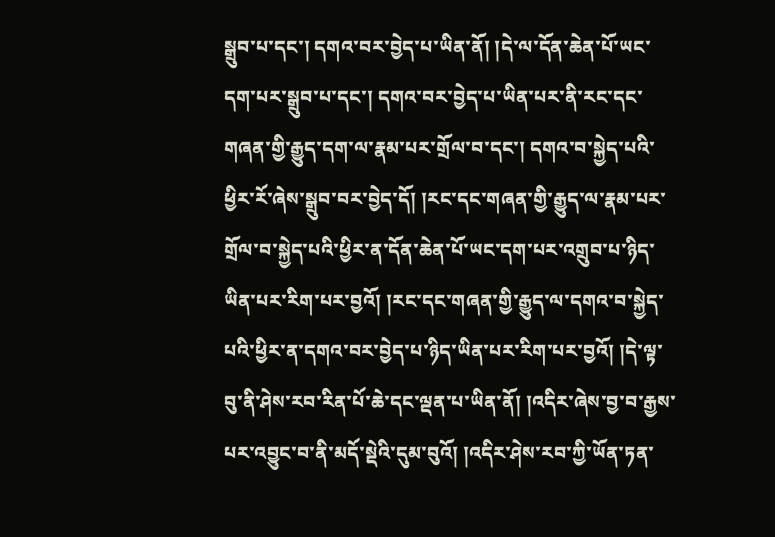སྒྲུབ་པ་དང་། དགའ་བར་བྱེད་པ་ཡིན་ནོ། །དེ་ལ་དོན་ཆེན་པོ་ཡང་དག་པར་སྒྲུབ་པ་དང་། དགའ་བར་བྱེད་པ་ཡིན་པར་ནི་རང་དང་གཞན་གྱི་རྒྱུད་དག་ལ་རྣམ་པར་གྲོལ་བ་དང་། དགའ་བ་སྐྱེད་པའི་ཕྱིར་རོ་ཞེས་སྒྲུབ་བར་བྱེད་དོ། །རང་དང་གཞན་གྱི་རྒྱུད་ལ་རྣམ་པར་གྲོལ་བ་སྐྱེད་པའི་ཕྱིར་ན་དོན་ཆེན་པོ་ཡང་དག་པར་འགྲུབ་པ་ཉིད་ཡིན་པར་རིག་པར་བྱའོ། །རང་དང་གཞན་གྱི་རྒྱུད་ལ་དགའ་བ་སྐྱེད་པའི་ཕྱིར་ན་དགའ་བར་བྱེད་པ་ཉིད་ཡིན་པར་རིག་པར་བྱའོ། །དེ་ལྟ་བུ་ནི་ཤེས་རབ་རིན་པོ་ཆེ་དང་ལྡན་པ་ཡིན་ནོ། །འདིར་ཞེས་བྱ་བ་རྒྱས་པར་འབྱུང་བ་ནི་མདོ་སྡེའི་དུམ་བུའོ། །འདིར་ཤེས་རབ་ཀྱི་ཡོན་ཏན་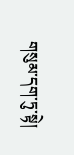གསུམ་དག་ཏུ་སྟེ།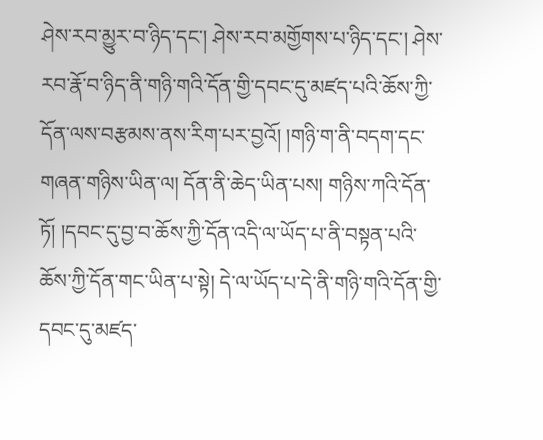ཤེས་རབ་མྱུར་བ་ཉིད་དང་། ཤེས་རབ་མགྱོགས་པ་ཉིད་དང་། ཤེས་རབ་རྣོ་བ་ཉིད་ནི་གཉི་གའི་དོན་གྱི་དབང་དུ་མཛད་པའི་ཆོས་ཀྱི་དོན་ལས་བརྩམས་ནས་རིག་པར་བྱའོ། །གཉི་ག་ནི་བདག་དང་གཞན་གཉིས་ཡིན་ལ། དོན་ནི་ཆེད་ཡིན་པས། གཉིས་ཀའི་དོན་ཏོ། །དབང་དུ་བྱ་བ་ཆོས་ཀྱི་དོན་འདི་ལ་ཡོད་པ་ནི་བསྟན་པའི་ཆོས་ཀྱི་དོན་གང་ཡིན་པ་སྟེ། དེ་ལ་ཡོད་པ་དེ་ནི་གཉི་གའི་དོན་གྱི་དབང་དུ་མཛད་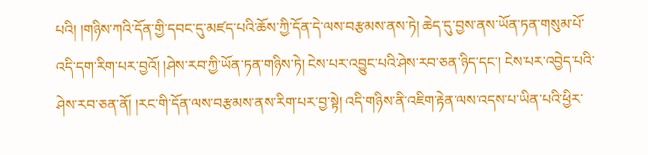པའི། །གཉིས་ཀའི་དོན་གྱི་དབང་དུ་མཛད་པའི་ཆོས་ཀྱི་དོན་དེ་ལས་བརྩམས་ནས་ཏེ། ཆེད་དུ་བྱས་ནས་ཡོན་ཏན་གསུམ་པོ་འདི་དག་རིག་པར་བྱའོ། །ཤེས་རབ་ཀྱི་ཡོན་ཏན་གཉིས་ཏེ། ངེས་པར་འབྱུང་པའི་ཤེས་རབ་ཅན་ཉིད་དང་། ངེས་པར་འབྱེད་པའི་ཤེས་རབ་ཅན་ནོ། །རང་གི་དོན་ལས་བརྩམས་ནས་རིག་པར་བྱ་སྟེ། འདི་གཉིས་ནི་འཇིག་རྟེན་ལས་འདས་པ་ཡིན་པའི་ཕྱིར་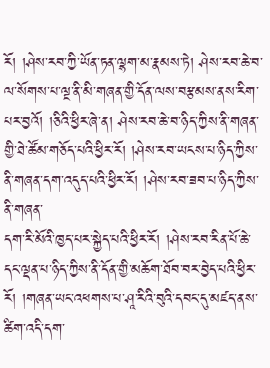རོ། །ཤེས་རབ་ཀྱི་ཡོན་ཏན་ལྷག་མ་རྣམས་ཏེ། ཤེས་རབ་ཆེ་བ་ལ་སོགས་པ་ལྔ་ནི་མི་གཞན་གྱི་དོན་ལས་བརྩམས་ནས་རིག་པར་བྱའོ། །ཅིའི་ཕྱིར་ཞེ་ན། ཤེས་རབ་ཆེ་བ་ཉིད་ཀྱིས་ནི་གཞན་གྱི་ཐེ་ཚོམ་གཅོད་པའི་ཕྱིར་རོ། །ཤེས་རབ་ཡངས་པ་ཉིད་ཀྱིས་ནི་གཞན་དག་འདུད་པའི་ཕྱིར་རོ། །ཤེས་རབ་ཟབ་པ་ཉིད་ཀྱིས་ནི་གཞན་
དག་རི་མོའི་ཁྱད་པར་སྐྱེད་པའི་ཕྱིར་རོ། །ཤེས་རབ་རིན་པོ་ཆེ་དང་ལྡན་པ་ཉིད་ཀྱིས་ནི་དོན་གྱི་མཆོག་ཐོབ་བར་བྱེད་པའི་ཕྱིར་རོ། །གཞན་ཡང་འཕགས་པ་ཤཱ་རིའི་བུའི་དབང་དུ་མཛད་ནས་ཚིག་འདི་དག་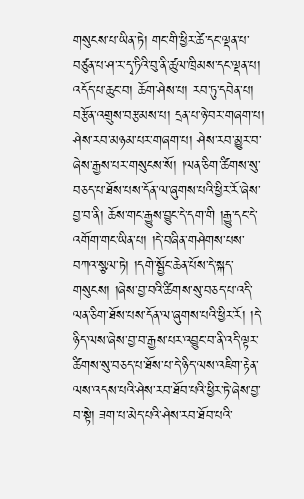གསུངས་པ་ཡིན་ཏེ། གང་གི་ཕྱིར་ཚེ་དང་ལྡན་པ་བཙུན་པ་ཤ་ར་དྭ་ཏིའི་བུ་ནི་ཚུལ་ཁྲིམས་དང་ལྡན་པ། འདོད་པ་ཆུང་བ། ཆོག་ཤེས་པ། རབ་ཏུ་དབེན་པ། བརྩོན་འགྲུས་བརྩམས་པ། དྲན་པ་ཉེ་བར་གཞག་པ། ཤེས་རབ་མཉམ་པར་གཞག་པ། ཤེས་རབ་མྱུར་བ་ཞེས་རྒྱས་པར་གསུངས་སོ། །ལན་ཅིག་ཚིགས་སུ་བཅད་པ་ཐོས་པས་དོན་ལ་ཞུགས་པའི་ཕྱིར་རོ་ཞེས་བྱ་བ་ནི། ཆོས་གང་རྒྱུས་བྱུང་དེ་དག་གི །རྒྱུ་དང་དེ་འགོག་གང་ཡིན་པ། །དེ་བཞིན་གཤེགས་པས་བཀའ་སྩལ་ཏེ། །དགེ་སྦྱོང་ཆེན་པོས་དེ་སྐད་གསུངས། །ཞེས་བྱ་བའི་ཚིགས་སུ་བཅད་པ་འདི་ལན་ཅིག་ཐོས་པས་དོན་ལ་ཞུགས་པའི་ཕྱིར་རོ། །དེ་ཉིད་ལས་ཞེས་བྱ་བ་རྒྱས་པར་འབྱུང་བ་ནི་འདི་ལྟར་ཚིགས་སུ་བཅད་པ་ཐོས་པ་དེ་ཉིད་ལས་འཇིག་རྟེན་ལས་འདས་པའི་ཤེས་རབ་ཐོབ་པའི་ཕྱིར་ཏེ་ཞེས་བྱ་བ་སྟེ། ཟག་པ་མེད་པའི་ཤེས་རབ་ཐོབ་པའི་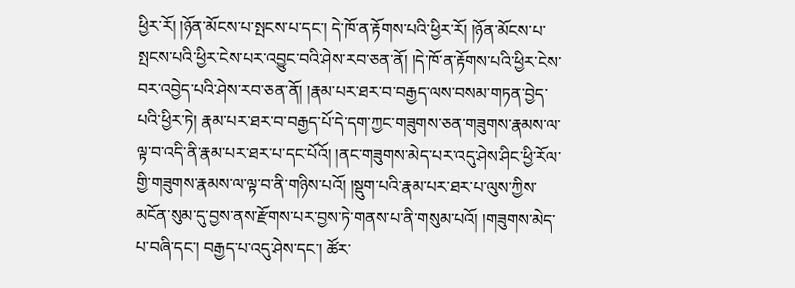ཕྱིར་རོ། །ཉོན་མོངས་པ་སྤངས་པ་དང་། དེ་ཁོ་ན་རྟོགས་པའི་ཕྱིར་རོ། །ཉོན་མོངས་པ་སྤངས་པའི་ཕྱིར་ངེས་པར་འབྱུང་བའི་ཤེས་རབ་ཅན་ནོ། །དེ་ཁོ་ན་རྟོགས་པའི་ཕྱིར་ངེས་བར་འབྱེད་པའི་ཤེས་རབ་ཅན་ནོ། །རྣམ་པར་ཐར་བ་བརྒྱད་ལས་བསམ་གཏན་བྱེད་པའི་ཕྱིར་ཏེ། རྣམ་པར་ཐར་བ་བརྒྱད་པོ་དེ་དག་ཀྱང་གཟུགས་ཅན་གཟུགས་རྣམས་ལ་ལྟ་བ་འདི་ནི་རྣམ་པར་ཐར་པ་དང་པོའོ། །ནང་གཟུགས་མེད་པར་འདུ་ཤེས་ཤིང་ཕྱི་རོལ་གྱི་གཟུགས་རྣམས་ལ་ལྟ་བ་ནི་གཉིས་པའོ། །སྡུག་པའི་རྣམ་པར་ཐར་པ་ལུས་ཀྱིས་མངོན་སུམ་དུ་བྱས་ནས་རྫོགས་པར་བྱས་ཏེ་གནས་པ་ནི་གསུམ་པའོ། །གཟུགས་མེད་པ་བཞི་དང་། བརྒྱད་པ་འདུ་ཤེས་དང་། ཚོར་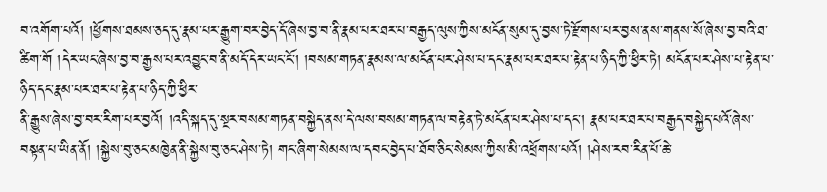བ་འགོག་པའོ། །ཕྱོགས་ཐམས་ཅད་དུ་རྣམ་པར་རྒྱུག་བར་བྱེད་དོ་ཞེས་བྱ་བ་ནི་རྣམ་པར་ཐར་པ་བརྒྱད་ལུས་ཀྱིས་མངོན་སུམ་དུ་བྱས་ཏེ་རྫོགས་པར་བྱས་ནས་གནས་སོ་ཞེས་བྱ་བའི་ཐ་ཚིག་གོ །དེར་ཡང་ཞེས་བྱ་བ་རྒྱས་པར་འབྱུང་བ་ནི་མདོ་དེར་ཡང་ངོ་། །བསམ་གཏན་རྣམས་ལ་མངོན་པར་ཤེས་པ་དང་རྣམ་པར་ཐར་པ་རྟེན་པ་ཉིད་ཀྱི་ཕྱིར་ཏེ། མངོན་པར་ཤེས་པ་རྟེན་པ་ཉིད་དང་རྣམ་པར་ཐར་པ་རྟེན་པ་ཉིད་ཀྱི་ཕྱིར་
ནི་རྒྱུས་ཞེས་བྱ་བར་རིག་པར་བྱའོ། །འདི་སྐད་དུ་སྔར་བསམ་གཏན་བསྐྱེད་ནས་དེ་ལས་བསམ་གཏན་ལ་བརྟེན་ཏེ་མངོན་པར་ཤེས་པ་དང་། རྣམ་པར་ཐར་པ་བརྒྱད་བསྐྱེད་པའོ་ཞེས་བསྟན་པ་ཡིན་ནོ། །སྐྱེས་བུ་ཅང་མཁྱེན་ནི་སྐྱེས་བུ་ཅང་ཤེས་ཏེ། གང་ཞིག་སེམས་ལ་དབང་བྱེད་པ་ཐོབ་ཅིང་སེམས་ཀྱིས་མི་འཕྲོགས་པའོ། །ཤེས་རབ་རིན་པོ་ཆེ་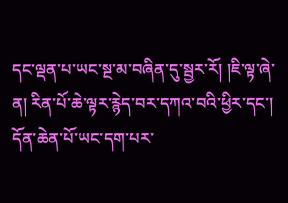དང་ལྡན་པ་ཡང་སྔ་མ་བཞིན་དུ་སྦྱར་རོ། །ཇི་ལྟ་ཞེ་ན། རིན་པོ་ཆེ་ལྟར་རྙེད་བར་དཀའ་བའི་ཕྱིར་དང་། དོན་ཆེན་པོ་ཡང་དག་པར་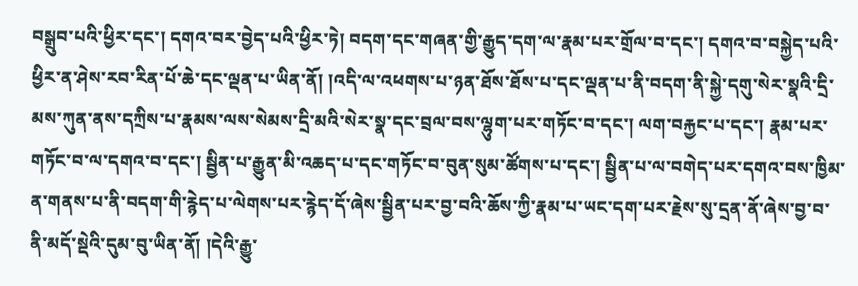བསྒྲུབ་པའི་ཕྱིར་དང་། དགའ་བར་བྱེད་པའི་ཕྱིར་ཏེ། བདག་དང་གཞན་གྱི་རྒྱུད་དག་ལ་རྣམ་པར་གྲོལ་བ་དང་། དགའ་བ་བསྐྱེད་པའི་ཕྱིར་ན་ཤེས་རབ་རིན་པོ་ཆེ་དང་ལྡན་པ་ཡིན་ནོ། །འདི་ལ་འཕགས་པ་ཉན་ཐོས་ཐོས་པ་དང་ལྡན་པ་ནི་བདག་ནི་སྐྱེ་དགུ་སེར་སྣའི་དྲི་མས་ཀུན་ནས་དཀྲིས་པ་རྣམས་ལས་སེམས་དྲི་མའི་སེར་སྣ་དང་བྲལ་བས་ལྷུག་པར་གཏོང་བ་དང་། ལག་བརྐྱང་པ་དང་། རྣམ་པར་གཏོང་བ་ལ་དགའ་བ་དང་། སྦྱིན་པ་རྒྱུན་མི་འཆད་པ་དང་གཏོང་བ་བུན་སུམ་ཚོགས་པ་དང་། སྦྱིན་པ་ལ་བགེད་པར་དགའ་བས་ཁྱིམ་ན་གནས་པ་ནི་བདག་གི་རྙེད་པ་ལེགས་པར་རྙེད་དོ་ཞེས་སྦྱིན་པར་བྱ་བའི་ཆོས་ཀྱི་རྣམ་པ་ཡང་དག་པར་རྗེས་སུ་དྲན་ནོ་ཞེས་བྱ་བ་ནི་མདོ་སྡེའི་དུམ་བུ་ཡིན་ནོ། །དེའི་རྒྱུ་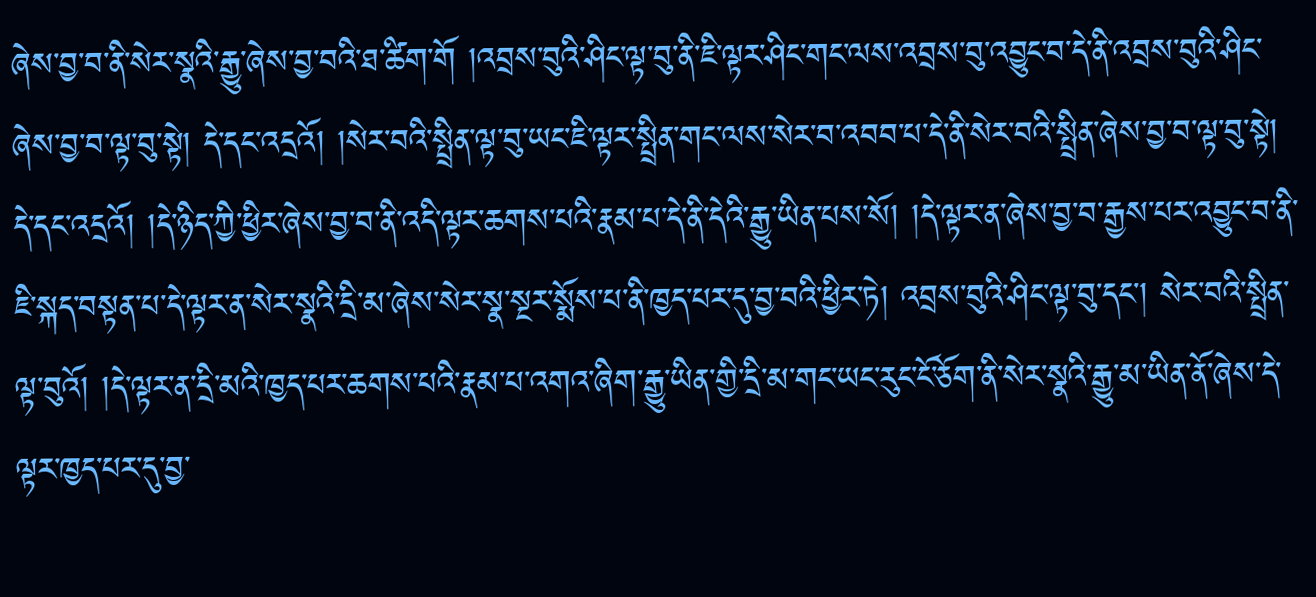ཞེས་བྱ་བ་ནི་སེར་སྣའི་རྒྱུ་ཞེས་བྱ་བའི་ཐ་ཚིག་གོ །འབྲས་བུའི་ཤིང་ལྟ་བུ་ནི་ཇི་ལྟར་ཤིང་གང་ལས་འབྲས་བུ་འབྱུང་བ་དེ་ནི་འབྲས་བུའི་ཤིང་ཞེས་བྱ་བ་ལྟ་བུ་སྟེ། དེ་དང་འདྲའོ། །སེར་བའི་སྤྲིན་ལྟ་བུ་ཡང་ཇི་ལྟར་སྤྲིན་གང་ལས་སེར་བ་འབབ་པ་དེ་ནི་སེར་བའི་སྤྲིན་ཞེས་བྱ་བ་ལྟ་བུ་སྟེ། དེ་དང་འདྲའོ། །དེ་ཉིད་ཀྱི་ཕྱིར་ཞེས་བྱ་བ་ནི་འདི་ལྟར་ཆགས་པའི་རྣམ་པ་དེ་ནི་དེའི་རྒྱུ་ཡིན་པས་སོ། །དེ་ལྟར་ན་ཞེས་བྱ་བ་རྒྱས་པར་འབྱུང་བ་ནི་ཇི་སྐད་བསྟན་པ་དེ་ལྟར་ན་སེར་སྣའི་དྲི་མ་ཞེས་སེར་སྣ་སྔར་སྨོས་པ་ནི་ཁྱད་པར་དུ་བྱ་བའི་ཕྱིར་ཏེ། འབྲས་བུའི་ཤིང་ལྟ་བུ་དང་། སེར་བའི་སྤྲིན་ལྟ་བུའོ། །དེ་ལྟར་ན་དྲི་མའི་ཁྱད་པར་ཆགས་པའི་རྣམ་པ་འགའ་ཞིག་རྒྱུ་ཡིན་གྱི་དྲི་མ་གང་ཡང་རུང་ངོ་ཅོག་ནི་སེར་སྣའི་རྒྱུ་མ་ཡིན་ནོ་ཞེས་དེ་ལྟར་ཁྱད་པར་དུ་བྱ་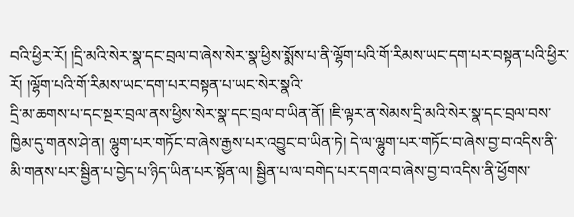བའི་ཕྱིར་རོ། །དྲི་མའི་སེར་སྣ་དང་བྲལ་བ་ཞེས་སེར་སྣ་ཕྱིས་སྨོས་པ་ནི་ལྷོག་པའི་གོ་རིམས་ཡང་དག་པར་བསྟན་པའི་ཕྱིར་རོ། །ལྷོག་པའི་གོ་རིམས་ཡང་དག་པར་བསྟན་པ་ཡང་སེར་སྣའི་
དྲི་མ་ཆགས་པ་དང་སྔར་བྲལ་ནས་ཕྱིས་སེར་སྣ་དང་བྲལ་བ་ཡིན་ནོ། །ཇི་ལྟར་ན་སེམས་དྲི་མའི་སེར་སྣ་དང་བྲལ་བས་ཁྱིམ་དུ་གནས་ཤེ་ན། ལྷུག་པར་གཏོང་བ་ཞེས་རྒྱས་པར་འབྱུང་བ་ཡིན་ཏེ། དེ་ལ་ལྷུག་པར་གཏོང་བ་ཞེས་བྱ་བ་འདིས་ནི་མི་གནས་པར་སྦྱིན་པ་བྱེད་པ་ཉིད་ཡིན་པར་སྟོན་ལ། སྦྱིན་པ་ལ་བགེད་པར་དགའ་བ་ཞེས་བྱ་བ་འདིས་ནི་ཕྱོགས་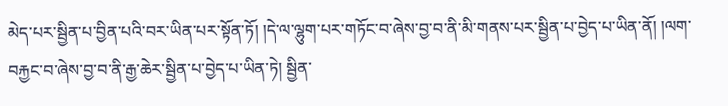མེད་པར་སྦྱིན་པ་བྱིན་པའི་བར་ཡིན་པར་སྟོན་ཏོ། །དེ་ལ་ལྷུག་པར་གཏོང་བ་ཞེས་བྱ་བ་ནི་མི་གནས་པར་སྦྱིན་པ་བྱེད་པ་ཡིན་ནོ། །ལག་བརྐྱང་བ་ཞེས་བྱ་བ་ནི་རྒྱ་ཆེར་སྦྱིན་པ་བྱེད་པ་ཡིན་ཏེ། སྦྱིན་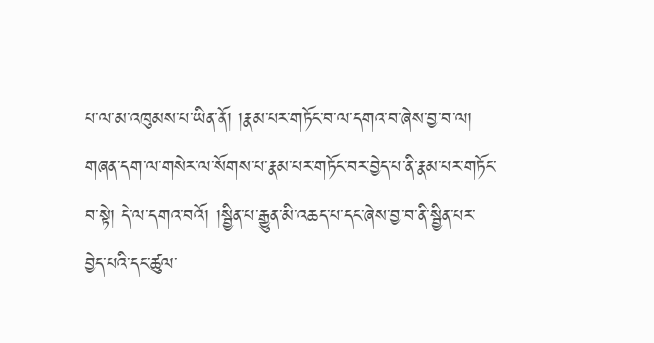པ་ལ་མ་འཁུམས་པ་ཡིན་ནོ། །རྣམ་པར་གཏོང་བ་ལ་དགའ་བ་ཞེས་བྱ་བ་ལ། གཞན་དག་ལ་གསེར་ལ་སོགས་པ་རྣམ་པར་གཏོང་བར་བྱེད་པ་ནི་རྣམ་པར་གཏོང་བ་སྟེ། དེ་ལ་དགའ་བའོ། །སྦྱིན་པ་རྒྱུན་མི་འཆད་པ་དང་ཞེས་བྱ་བ་ནི་སྦྱིན་པར་བྱེད་པའི་དང་ཚུལ་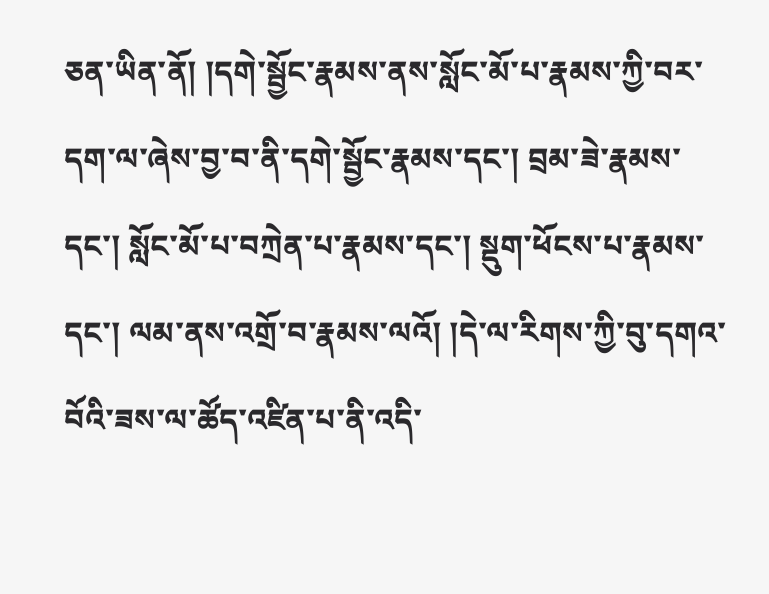ཅན་ཡིན་ནོ། །དགེ་སྦྱོང་རྣམས་ནས་སློང་མོ་པ་རྣམས་ཀྱི་བར་དག་ལ་ཞེས་བྱ་བ་ནི་དགེ་སྦྱོང་རྣམས་དང་། བྲམ་ཟེ་རྣམས་དང་། སློང་མོ་པ་བཀྲེན་པ་རྣམས་དང་། སྡུག་ཕོངས་པ་རྣམས་དང་། ལམ་ནས་འགྲོ་བ་རྣམས་ལའོ། །དེ་ལ་རིགས་ཀྱི་བུ་དགའ་བོའི་ཟས་ལ་ཚོད་འཛིན་པ་ནི་འདི་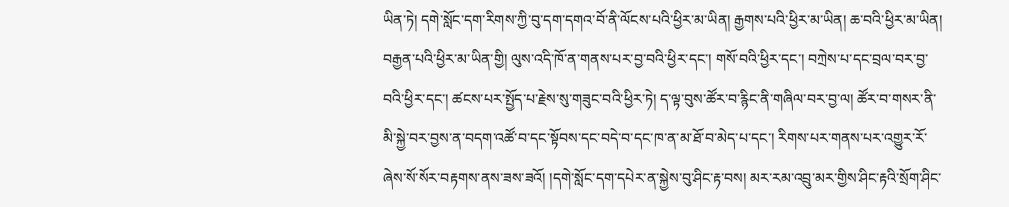ཡིན་ཏེ། དགེ་སློང་དག་རིགས་ཀྱི་བུ་དག་དགའ་བོ་ནི་ལོངས་པའི་ཕྱིར་མ་ཡིན། རྒྱགས་པའི་ཕྱིར་མ་ཡིན། ཆ་བའི་ཕྱིར་མ་ཡིན། བརྒྱན་པའི་ཕྱིར་མ་ཡིན་གྱི། ལུས་འདི་ཁོ་ན་གནས་པར་བྱ་བའི་ཕྱིར་དང་། གསོ་བའི་ཕྱིར་དང་། བཀྲེས་པ་དང་བྲལ་བར་བྱ་བའི་ཕྱིར་དང་། ཚངས་པར་སྤྱོད་པ་རྗེས་སུ་གཟུང་བའི་ཕྱིར་ཏེ། ད་ལྟ་བུས་ཚོར་བ་རྙིང་ནི་གཞིལ་བར་བྱ་ལ། ཚོར་བ་གསར་ནི་མི་སྐྱེ་བར་བྱས་ན་བདག་འཚོ་བ་དང་སྟོབས་དང་བདེ་བ་དང་ཁ་ན་མ་ཐོ་བ་མེད་པ་དང་། རིགས་པར་གནས་པར་འགྱུར་རོ་ཞེས་སོ་སོར་བརྟགས་ནས་ཟས་ཟའོ། །དགེ་སློང་དག་དཔེར་ན་སྐྱེས་བུ་ཤིང་རྟ་བས། མར་རམ་འབྲུ་མར་གྱིས་ཤིང་རྟའི་སྲོག་ཤིང་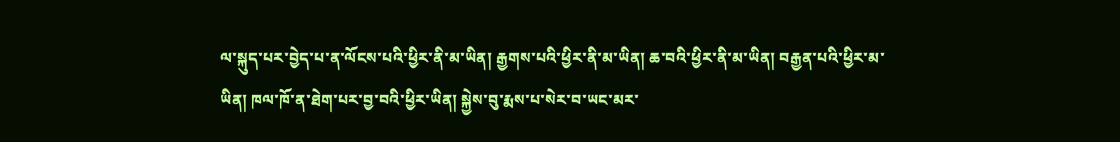ལ་སྐུད་པར་བྱེད་པ་ན་ལོངས་པའི་ཕྱིར་ནི་མ་ཡིན། རྒྱགས་པའི་ཕྱིར་ནི་མ་ཡིན། ཆ་བའི་ཕྱིར་ནི་མ་ཡིན། བརྒྱན་པའི་ཕྱིར་མ་ཡིན། ཁལ་ཁོ་ན་ཐེག་པར་བྱ་བའི་ཕྱིར་ཡིན། སྐྱེས་བུ་རྨས་པ་སེར་བ་ཡང་མར་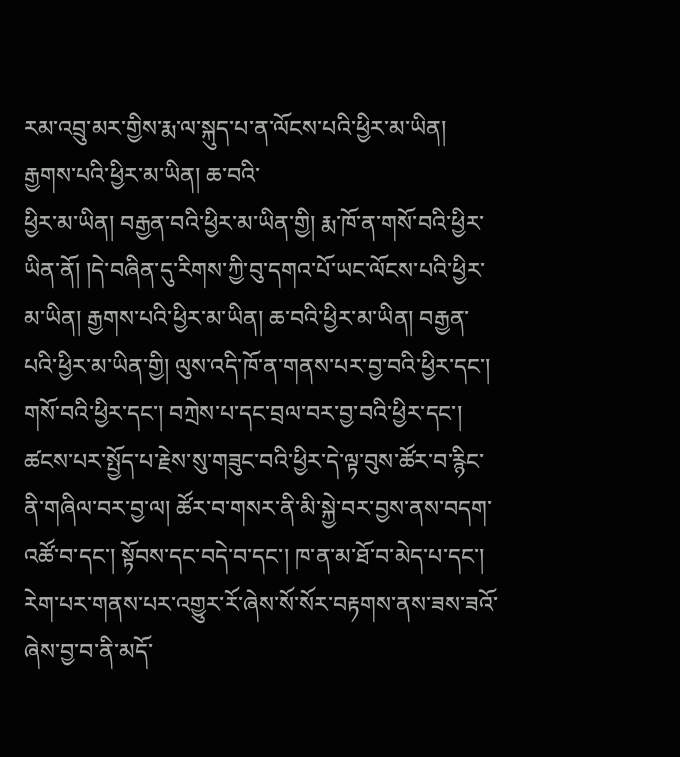རམ་འབྲུ་མར་གྱིས་རྨ་ལ་སྐུད་པ་ན་ལོངས་པའི་ཕྱིར་མ་ཡིན། རྒྱགས་པའི་ཕྱིར་མ་ཡིན། ཆ་བའི་
ཕྱིར་མ་ཡིན། བརྒྱན་བའི་ཕྱིར་མ་ཡིན་གྱི། རྨ་ཁོ་ན་གསོ་བའི་ཕྱིར་ཡིན་ནོ། །དེ་བཞིན་དུ་རིགས་ཀྱི་བུ་དགའ་པོ་ཡང་ལོངས་པའི་ཕྱིར་མ་ཡིན། རྒྱགས་པའི་ཕྱིར་མ་ཡིན། ཆ་བའི་ཕྱིར་མ་ཡིན། བརྒྱན་པའི་ཕྱིར་མ་ཡིན་གྱི། ལུས་འདི་ཁོ་ན་གནས་པར་བྱ་བའི་ཕྱིར་དང་། གསོ་བའི་ཕྱིར་དང་། བཀྲེས་པ་དང་བྲལ་བར་བྱ་བའི་ཕྱིར་དང་། ཚངས་པར་སྤྱོད་པ་རྗེས་སུ་གཟུང་བའི་ཕྱིར་དེ་ལྟ་བུས་ཚོར་བ་རྙིང་ནི་གཞིལ་བར་བྱ་ལ། ཚོར་བ་གསར་ནི་མི་སྐྱེ་བར་བྱས་ནས་བདག་འཚོ་བ་དང་། སྟོབས་དང་བདེ་བ་དང་། ཁ་ན་མ་ཐོ་བ་མེད་པ་དང་། རེག་པར་གནས་པར་འགྱུར་རོ་ཞེས་སོ་སོར་བརྟགས་ནས་ཟས་ཟའོ་ཞེས་བྱ་བ་ནི་མདོ་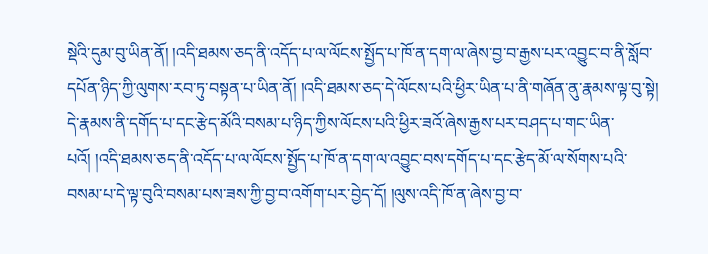སྡེའི་དུམ་བུ་ཡིན་ནོ། །འདི་ཐམས་ཅད་ནི་འདོད་པ་ལ་ལོངས་སྤྱོད་པ་ཁོ་ན་དག་ལ་ཞེས་བྱ་བ་རྒྱས་པར་འབྱུང་བ་ནི་སློབ་དཔོན་ཉིད་ཀྱི་ལུགས་རབ་ཏུ་བསྟན་པ་ཡིན་ནོ། །འདི་ཐམས་ཅད་དེ་ལོངས་པའི་ཕྱིར་ཡིན་པ་ནི་གཞོན་ནུ་རྣམས་ལྟ་བུ་སྟེ། དེ་རྣམས་ནི་དགོད་པ་དང་རྩེད་མོའི་བསམ་པ་ཉིད་ཀྱིས་ལོངས་པའི་ཕྱིར་ཟའོ་ཞེས་རྒྱས་པར་བཤད་པ་གང་ཡིན་པའོ། །འདི་ཐམས་ཅད་ནི་འདོད་པ་ལ་ལོངས་སྤྱོད་པ་ཁོ་ན་དག་ལ་འབྱུང་བས་དགོད་པ་དང་རྩེད་མོ་ལ་སོགས་པའི་བསམ་པ་དེ་ལྟ་བུའི་བསམ་པས་ཟས་ཀྱི་བྱ་བ་འགོག་པར་བྱེད་དོ། །ལུས་འདི་ཁོ་ན་ཞེས་བྱ་བ་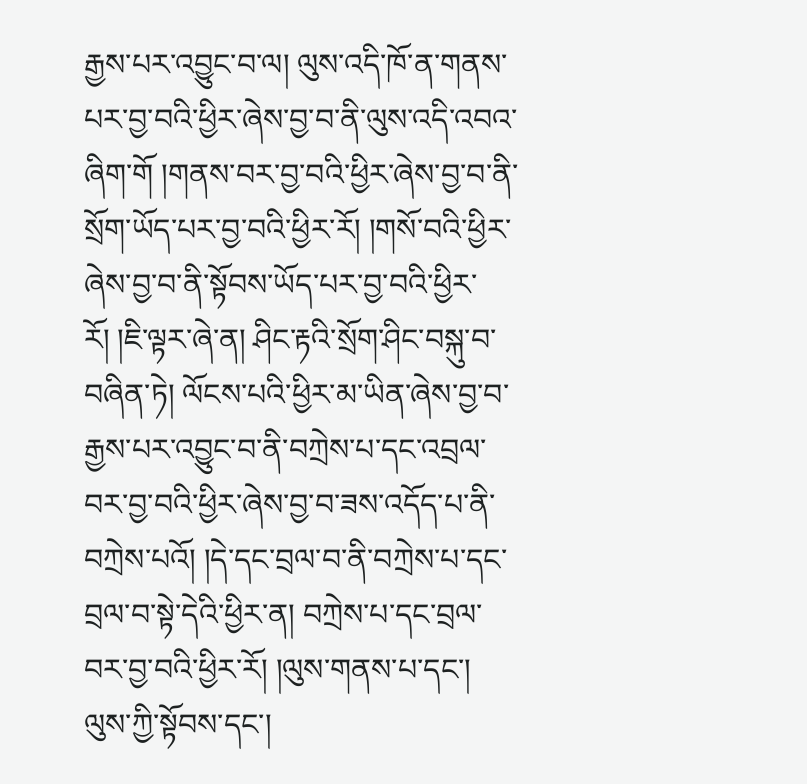རྒྱས་པར་འབྱུང་བ་ལ། ལུས་འདི་ཁོ་ན་གནས་པར་བྱ་བའི་ཕྱིར་ཞེས་བྱ་བ་ནི་ལུས་འདི་འབའ་ཞིག་གོ །གནས་བར་བྱ་བའི་ཕྱིར་ཞེས་བྱ་བ་ནི་སྲོག་ཡོད་པར་བྱ་བའི་ཕྱིར་རོ། །གསོ་བའི་ཕྱིར་ཞེས་བྱ་བ་ནི་སྟོབས་ཡོད་པར་བྱ་བའི་ཕྱིར་རོ། །ཇི་ལྟར་ཞེ་ན། ཤིང་རྟའི་སྲོག་ཤིང་བསྐུ་བ་བཞིན་ཏེ། ལོངས་པའི་ཕྱིར་མ་ཡིན་ཞེས་བྱ་བ་རྒྱས་པར་འབྱུང་བ་ནི་བཀྲེས་པ་དང་འབྲལ་བར་བྱ་བའི་ཕྱིར་ཞེས་བྱ་བ་ཟས་འདོད་པ་ནི་བཀྲེས་པའོ། །དེ་དང་བྲལ་བ་ནི་བཀྲེས་པ་དང་བྲལ་བ་སྟེ་དེའི་ཕྱིར་ན། བཀྲེས་པ་དང་བྲལ་བར་བྱ་བའི་ཕྱིར་རོ། །ལུས་གནས་པ་དང་། ལུས་ཀྱི་སྟོབས་དང་།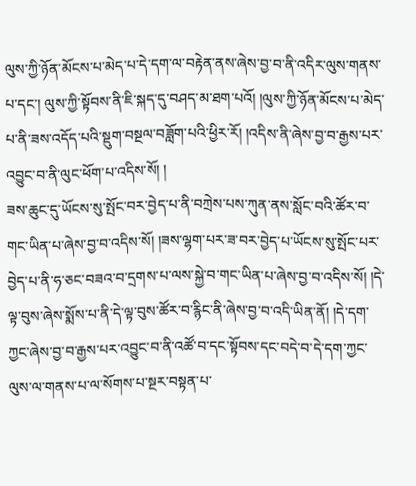ལུས་ཀྱི་ཉོན་མོངས་པ་མེད་པ་དེ་དག་ལ་བརྟེན་ནས་ཞེས་བྱ་བ་ནི་འདིར་ལུས་གནས་པ་དང་། ལུས་ཀྱི་སྟོབས་ནི་ཇི་སྐད་དུ་བཤད་མ་ཐག་པའོ། །ལུས་ཀྱི་ཉོན་མོངས་པ་མེད་པ་ནི་ཟས་འདོད་པའི་སྡུག་བསྔལ་བཟློག་པའི་ཕྱིར་རོ། །འདིས་ནི་ཞེས་བྱ་བ་རྒྱས་པར་འབྱུང་བ་ནི་ལུང་ཕོག་པ་འདིས་སོ། །
ཟས་ཆུང་དུ་ཡོངས་སུ་སྤོང་བར་བྱེད་པ་ནི་བཀྲེས་པས་ཀུན་ནས་སློང་བའི་ཚོར་བ་གང་ཡིན་པ་ཞེས་བྱ་བ་འདིས་སོ། །ཟས་ལྷག་པར་ཟ་བར་བྱེད་པ་ཡོངས་སུ་སྤོང་པར་བྱེད་པ་ནི་ཧ་ཅང་བཟའ་བ་དྲགས་པ་ལས་སྐྱེ་བ་གང་ཡིན་པ་ཞེས་བྱ་བ་འདིས་སོ། །དེ་ལྟ་བུས་ཞེས་སྨོས་པ་ནི་དེ་ལྟ་བུས་ཚོར་བ་རྙིང་ནི་ཞེས་བྱ་བ་འདི་ཡིན་ནོ། །དེ་དག་ཀྱང་ཞེས་བྱ་བ་རྒྱས་པར་འབྱུང་བ་ནི་འཚོ་བ་དང་སྟོབས་དང་བདེ་བ་དེ་དག་ཀྱང་ལུས་ལ་གནས་པ་ལ་སོགས་པ་སྔར་བསྟན་པ་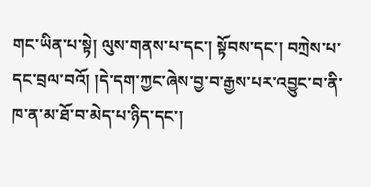གང་ཡིན་པ་སྟེ། ལུས་གནས་པ་དང་། སྟོབས་དང་། བཀྲེས་པ་དང་བྲལ་བའོ། །དེ་དག་ཀྱང་ཞེས་བྱ་བ་རྒྱས་པར་འབྱུང་བ་ནི་ཁ་ན་མ་ཐོ་བ་མེད་པ་ཉིད་དང་།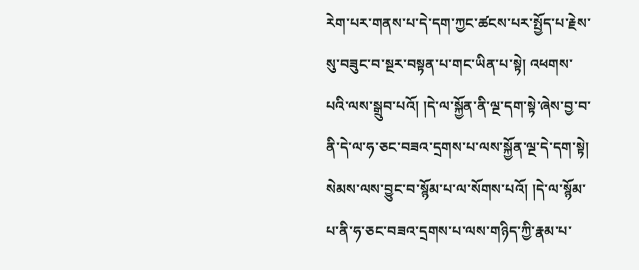རེག་པར་གནས་པ་དེ་དག་ཀྱང་ཚངས་པར་སྤྱོད་པ་རྗེས་སུ་བཟུང་བ་སྔར་བསྟན་པ་གང་ཡིན་པ་སྟེ། འཕགས་པའི་ལས་སྒྲུབ་པའོ། །དེ་ལ་སྐྱོན་ནི་ལྔ་དག་སྟེ་ཞེས་བྱ་བ་ནི་དེ་ལ་ཧ་ཅང་བཟའ་དྲགས་པ་ལས་སྐྱོན་ལྔ་དེ་དག་སྟེ། སེམས་ལས་བྱུང་བ་སྙོམ་པ་ལ་སོགས་པའོ། །དེ་ལ་སྙོམ་པ་ནི་ཧ་ཅང་བཟའ་དྲགས་པ་ལས་གཉིད་ཀྱི་རྣམ་པ་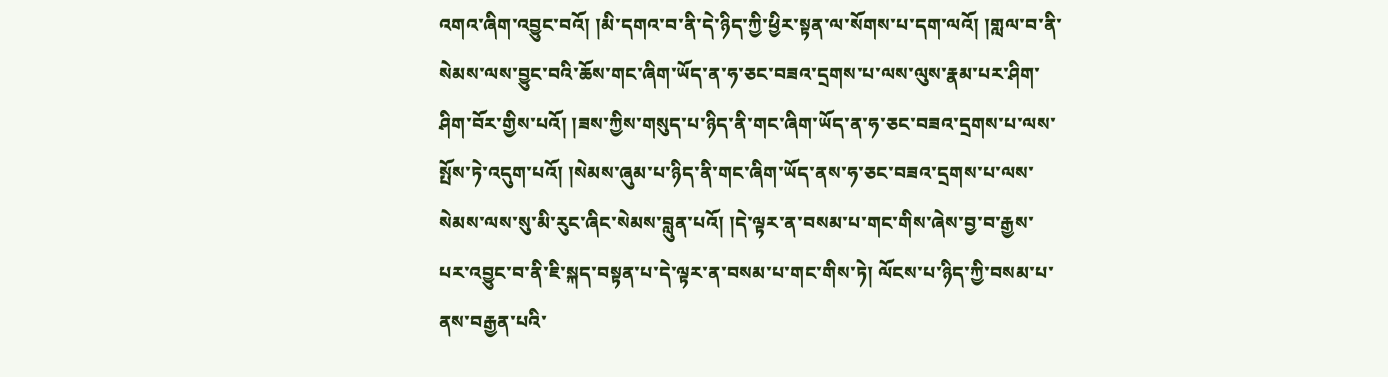འགའ་ཞིག་འབྱུང་བའོ། །མི་དགའ་བ་ནི་དེ་ཉིད་ཀྱི་ཕྱིར་སྟན་ལ་སོགས་པ་དག་ལའོ། །གླལ་བ་ནི་སེམས་ལས་བྱུང་བའི་ཆོས་གང་ཞིག་ཡོད་ན་ཧ་ཅང་བཟའ་དྲགས་པ་ལས་ལུས་རྣམ་པར་ཤིག་ཤིག་བོར་གྱིས་པའོ། །ཟས་ཀྱིས་གསུད་པ་ཉིད་ནི་གང་ཞིག་ཡོད་ན་ཧ་ཅང་བཟའ་དྲགས་པ་ལས་སྤོས་ཏེ་འདུག་པའོ། །སེམས་ཞུམ་པ་ཉིད་ནི་གང་ཞིག་ཡོད་ནས་ཧ་ཅང་བཟའ་དྲགས་པ་ལས་སེམས་ལས་སུ་མི་རུང་ཞིང་སེམས་བླུན་པའོ། །དེ་ལྟར་ན་བསམ་པ་གང་གིས་ཞེས་བྱ་བ་རྒྱས་པར་འབྱུང་བ་ནི་ཇི་སྐད་བསྟན་པ་དེ་ལྟར་ན་བསམ་པ་གང་གིས་ཏེ། ལོངས་པ་ཉིད་ཀྱི་བསམ་པ་ནས་བརྒྱན་པའི་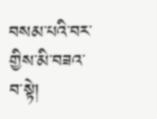བསམ་པའི་བར་གྱིས་མི་བཟའ་བ་སྟེ།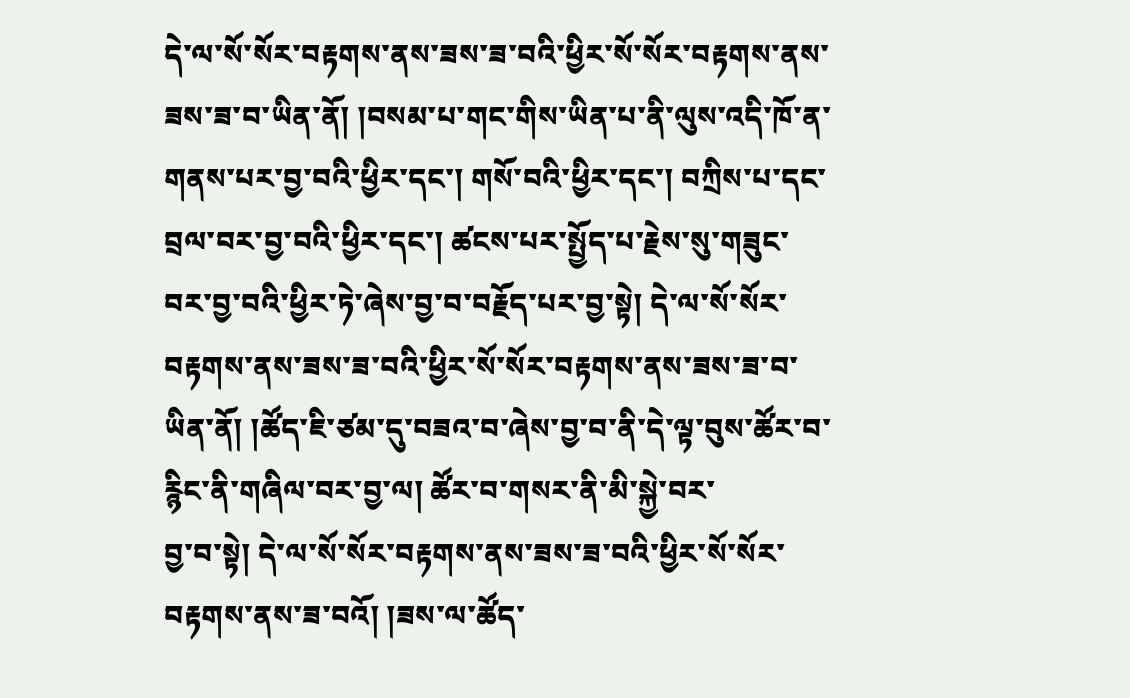དེ་ལ་སོ་སོར་བརྟགས་ནས་ཟས་ཟ་བའི་ཕྱིར་སོ་སོར་བརྟགས་ནས་ཟས་ཟ་བ་ཡིན་ནོ། །བསམ་པ་གང་གིས་ཡིན་པ་ནི་ལུས་འདི་ཁོ་ན་གནས་པར་བྱ་བའི་ཕྱིར་དང་། གསོ་བའི་ཕྱིར་དང་། བཀྲིས་པ་དང་བྲལ་བར་བྱ་བའི་ཕྱིར་དང་། ཚངས་པར་སྤྱོད་པ་རྗེས་སུ་གཟུང་བར་བྱ་བའི་ཕྱིར་ཏེ་ཞེས་བྱ་བ་བརྗོད་པར་བྱ་སྟེ། དེ་ལ་སོ་སོར་བརྟགས་ནས་ཟས་ཟ་བའི་ཕྱིར་སོ་སོར་བརྟགས་ནས་ཟས་ཟ་བ་ཡིན་ནོ། །ཚོད་ཇི་ཙམ་དུ་བཟའ་བ་ཞེས་བྱ་བ་ནི་དེ་ལྟ་བུས་ཚོར་བ་རྙིང་ནི་གཞིལ་བར་བྱ་ལ། ཚོར་བ་གསར་ནི་མི་སྐྱེ་བར་
བྱ་བ་སྟེ། དེ་ལ་སོ་སོར་བརྟགས་ནས་ཟས་ཟ་བའི་ཕྱིར་སོ་སོར་བརྟགས་ནས་ཟ་བའོ། །ཟས་ལ་ཚོད་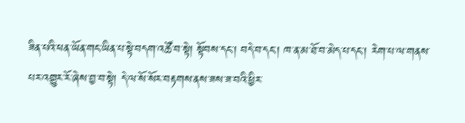ཟིན་པའི་ཕན་ཡོན་གང་ཡིན་པ་སྟེ་བདག་འཚོ་བ་སྟེ། སྟོབས་དང་། བདེ་བ་དང་། ཁ་ན་མ་ཐོ་བ་མེད་པ་དང་། རེག་པ་ལ་གནས་པར་འགྱུར་རོ་ཞེས་བྱ་བ་སྟེ། དེ་ལ་སོ་སོར་བརྟགས་ནས་ཟས་ཟ་བའི་ཕྱིར་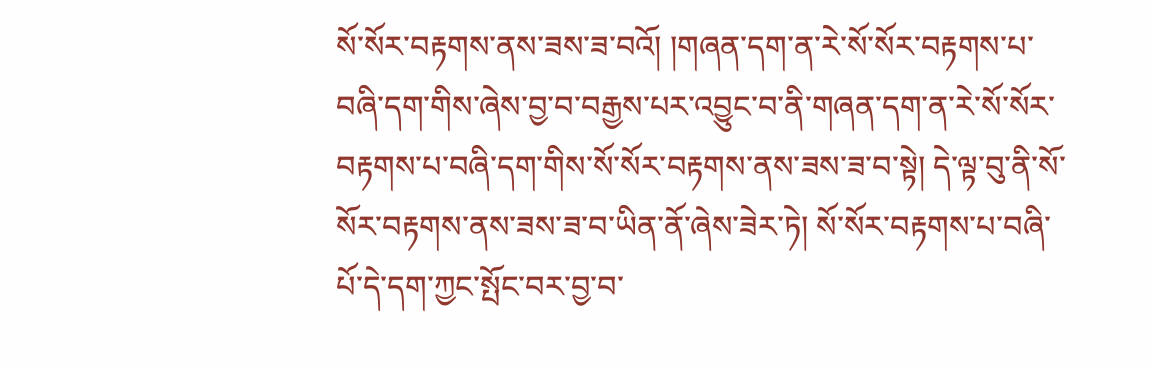སོ་སོར་བརྟགས་ནས་ཟས་ཟ་བའོ། །གཞན་དག་ན་རེ་སོ་སོར་བརྟགས་པ་བཞི་དག་གིས་ཞེས་བྱ་བ་བརྒྱས་པར་འབྱུང་བ་ནི་གཞན་དག་ན་རེ་སོ་སོར་བརྟགས་པ་བཞི་དག་གིས་སོ་སོར་བརྟགས་ནས་ཟས་ཟ་བ་སྟེ། དེ་ལྟ་བུ་ནི་སོ་སོར་བརྟགས་ནས་ཟས་ཟ་བ་ཡིན་ནོ་ཞེས་ཟེར་ཏེ། སོ་སོར་བརྟགས་པ་བཞི་པོ་དེ་དག་ཀྱང་སྤོང་བར་བྱ་བ་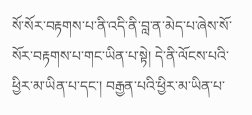སོ་སོར་བརྟགས་པ་ནི་འདི་ནི་བླ་ན་མེད་པ་ཞེས་སོ་སོར་བརྟགས་པ་གང་ཡིན་པ་སྟེ། དེ་ནི་ལོངས་པའི་ཕྱིར་མ་ཡིན་པ་དང་། བརྒྱན་པའི་ཕྱིར་མ་ཡིན་པ་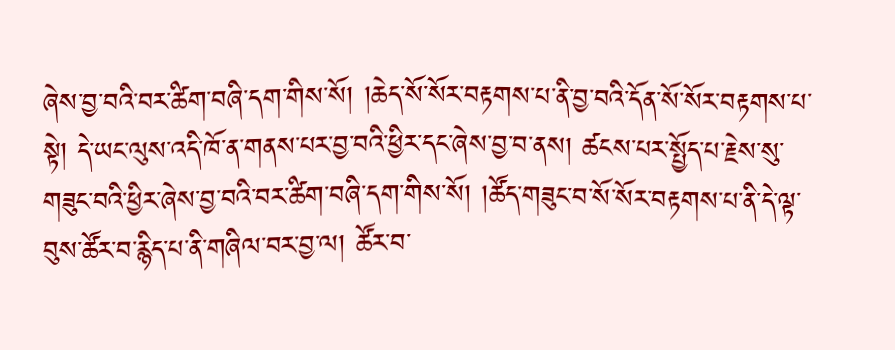ཞེས་བྱ་བའི་བར་ཚིག་བཞི་དག་གིས་སོ། །ཆེད་སོ་སོར་བརྟགས་པ་ནི་བྱ་བའི་དོན་སོ་སོར་བརྟགས་པ་སྟེ། དེ་ཡང་ལུས་འདི་ཁོ་ན་གནས་པར་བྱ་བའི་ཕྱིར་དང་ཞེས་བྱ་བ་ནས། ཚངས་པར་སྤྱོད་པ་རྗེས་སུ་གཟུང་བའི་ཕྱིར་ཞེས་བྱ་བའི་བར་ཚིག་བཞི་དག་གིས་སོ། །ཚོད་གཟུང་བ་སོ་སོར་བརྟགས་པ་ནི་དེ་ལྟ་བུས་ཚོར་བ་རྙིད་པ་ནི་གཞིལ་བར་བྱ་ལ། ཚོར་བ་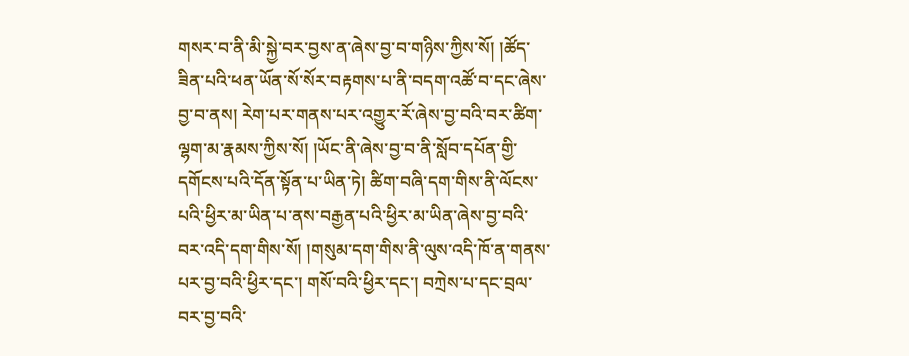གསར་བ་ནི་མི་སྐྱེ་བར་བྱས་ན་ཞེས་བྱ་བ་གཉིས་ཀྱིས་སོ། །ཚོད་ཟིན་པའི་ཕན་ཡོན་སོ་སོར་བརྟགས་པ་ནི་བདག་འཚོ་བ་དང་ཞེས་བྱ་བ་ནས། རེག་པར་གནས་པར་འགྱུར་རོ་ཞེས་བྱ་བའི་བར་ཚིག་ལྷག་མ་རྣམས་ཀྱིས་སོ། །ཡོང་ནི་ཞེས་བྱ་བ་ནི་སློབ་དཔོན་གྱི་དགོངས་པའི་དོན་སྟོན་པ་ཡིན་ཏེ། ཚིག་བཞི་དག་གིས་ནི་ལོངས་པའི་ཕྱིར་མ་ཡིན་པ་ནས་བརྒྱན་པའི་ཕྱིར་མ་ཡིན་ཞེས་བྱ་བའི་བར་འདི་དག་གིས་སོ། །གསུམ་དག་གིས་ནི་ལུས་འདི་ཁོ་ན་གནས་པར་བྱ་བའི་ཕྱིར་དང་། གསོ་བའི་ཕྱིར་དང་། བཀྲེས་པ་དང་བྲལ་བར་བྱ་བའི་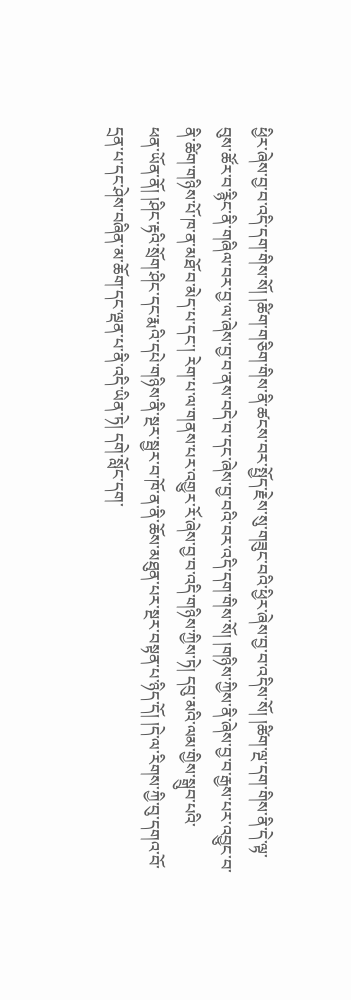ཕྱིར་ཞེས་བྱ་བ་འདི་དག་གིས་སོ། །ཚིག་གཅིག་གིས་ནི་ཚངས་བར་སྤྱོད་རྗེས་སུ་གཟུང་བའི་ཕྱིར་ཞེས་བྱ་བ་འདིས་སོ། །ཚིག་ལྔ་དག་གིས་ནི་དེ་ལྟ་བུས་ཚོར་བ་རྙིང་ནི་གཞིལ་བར་བྱ་ལ་ཞེས་བྱ་བ་ནས་བདེ་བ་དང་ཞེས་བྱ་བའི་བར་འདི་དག་གིས་སོ། །གཉིས་ཀྱིས་ནི་ཞེས་བྱ་བ་རྒྱས་པར་འབྱུང་བ་ནི་ཚིག་གཉིས་པོ་ཁ་ན་མཐོ་བ་མེད་པ་དང་། རེག་པ་ལ་གནས་པར་འགྱུར་རོ་ཞེས་བྱ་བ་འདི་གཉིས་ཀྱིས་ཏེ། དབུ་མའི་ལམ་གྱིས་སྒྲུབ་པའི་
ཕན་ཡོན་ནོ། །ཤིང་རྟའི་སྲོག་ཤིང་དང་རྨའི་དཔེ་གཉིས་ནི་སྔར་སྦྱར་བ་ཁོ་ན་ནི་ཆོས་མཐུན་པར་སྔར་བསྟན་པ་ཉིད་དོ། །དེ་ལ་རིགས་ཀྱི་བུ་དགའ་བོ་དྲན་པ་དང་ཤེས་བཞིན་མ་ཆོག་དང་ལྡན་པ་ནི་འདི་ཡིན་ཏེ། དགེ་སློང་དག་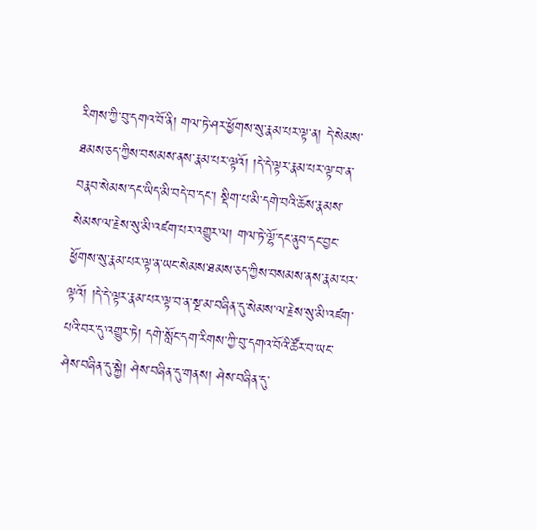རིགས་ཀྱི་བུ་དགའ་བོ་ནི། གལ་ཏེ་ཤར་ཕྱོགས་སུ་རྣམ་པར་ལྟ་ན། དེ་སེམས་ཐམས་ཅད་ཀྱིས་བསམས་ནས་རྣམ་པར་ལྟའོ། །དེ་དེ་ལྟར་རྣམ་པར་ལྟ་བ་ན་བརྣབ་སེམས་དང་ཡིད་མི་བདེ་བ་དང་། སྡིག་པ་མི་དགེ་བའི་ཆོས་རྣམས་སེམས་ལ་རྗེས་སུ་མི་འཛག་པར་འགྱུར་ལ། གལ་ཏེ་ལྷོ་དང་ནུབ་དང་བྱང་ཕྱོགས་སུ་རྣམ་པར་ལྟ་ན་ཡང་སེམས་ཐམས་ཅད་ཀྱིས་བསམས་ནས་རྣམ་པར་ལྟའོ། །དེ་དེ་ལྟར་རྣམ་པར་ལྟ་བ་ན་སྔ་མ་བཞིན་དུ་སེམས་ལ་རྗེས་སུ་མི་འཛག་པའི་བར་དུ་འགྱུར་ཏེ། དགེ་སློང་དག་རིགས་ཀྱི་བུ་དགའ་བོའི་ཚོར་བ་ཡང་ཤེས་བཞིན་དུ་སྐྱེ། ཤེས་བཞིན་དུ་གནས། ཤེས་བཞིན་དུ་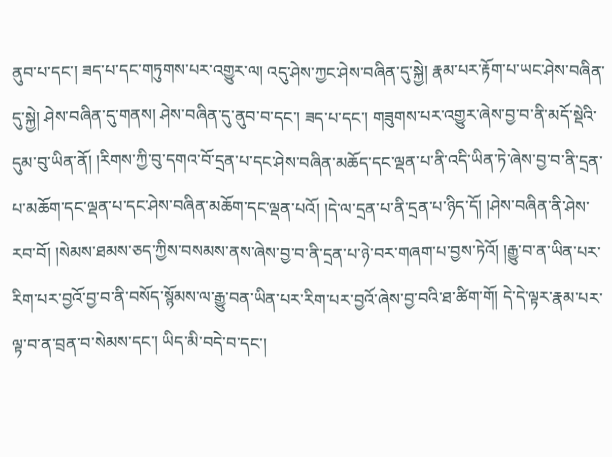ནུབ་པ་དང་། ཟད་པ་དང་གཏུགས་པར་འགྱུར་ལ། འདུ་ཤེས་ཀྱང་ཤེས་བཞིན་དུ་སྐྱེ། རྣམ་པར་རྟོག་པ་ཡང་ཤེས་བཞིན་དུ་སྐྱེ། ཤེས་བཞིན་དུ་གནས། ཤེས་བཞིན་དུ་ནུབ་བ་དང་། ཟད་པ་དང་། གཟུགས་པར་འགྱུར་ཞེས་བྱ་བ་ནི་མདོ་སྡེའི་དུམ་བུ་ཡིན་ནོ། །རིགས་ཀྱི་བུ་དགའ་བོ་དྲན་པ་དང་ཤེས་བཞིན་མཆོད་དང་ལྡན་པ་ནི་འདི་ཡིན་ཏེ་ཞེས་བྱ་བ་ནི་དྲན་པ་མཆོག་དང་ལྡན་པ་དང་ཤེས་བཞིན་མཆོག་དང་ལྡན་པའོ། །དེ་ལ་དྲན་པ་ནི་དྲན་པ་ཉིད་དོ། །ཤེས་བཞིན་ནི་ཤེས་རབ་བོ། །སེམས་ཐམས་ཅད་ཀྱིས་བསམས་ནས་ཞེས་བྱ་བ་ནི་དྲན་པ་ཉེ་བར་གཞག་པ་བྱས་ཏེའོ། །རྒྱུ་བ་ན་ཡིན་པར་རིག་པར་བྱའོ་བྱ་བ་ནི་བསོད་སྙོམས་ལ་རྒྱུ་བན་ཡིན་པར་རིག་པར་བྱའོ་ཞེས་བྱ་བའི་ཐ་ཚིག་གོ། དེ་དེ་ལྟར་རྣམ་པར་ལྟ་བ་ན་བྲན་བ་སེམས་དང་། ཡིད་མི་བདེ་བ་དང་།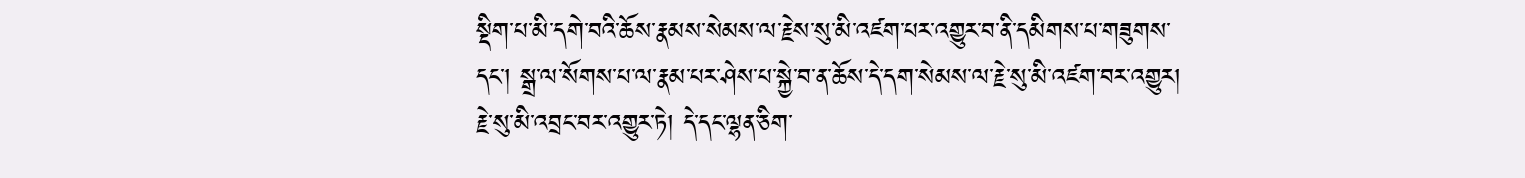སྡིག་པ་མི་དགེ་བའི་ཆོས་རྣམས་སེམས་ལ་རྗེས་སུ་མི་འཛག་པར་འགྱུར་བ་ནི་དམིགས་པ་གཟུགས་དང་། སྒྲ་ལ་སོགས་པ་ལ་རྣམ་པར་ཤེས་པ་སྐྱེ་བ་ན་ཆོས་དེ་དག་སེམས་ལ་རྗེ་སུ་མི་འཛག་བར་འགྱུར། རྗེ་སུ་མི་འབྲང་བར་འགྱུར་ཏེ། དེ་དང་ལྷན་ཅིག་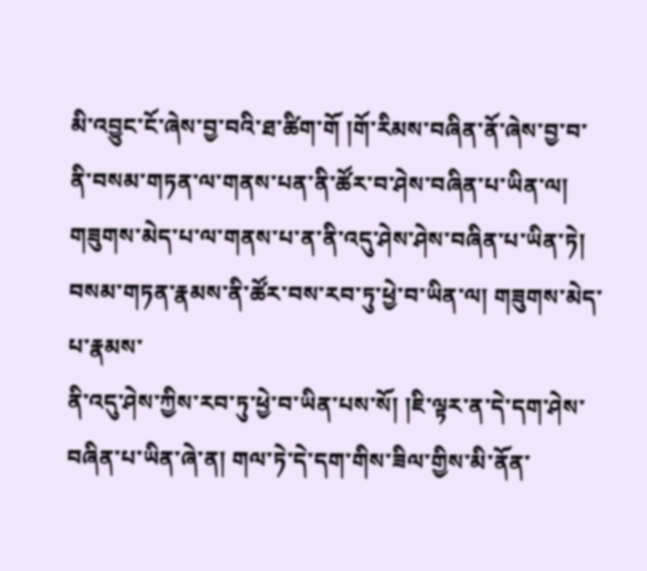མི་འབྱུང་ངོ་ཞེས་བྱ་བའི་ཐ་ཚིག་གོ །གོ་རིམས་བཞིན་ནོ་ཞེས་བྱ་བ་ནི་བསམ་གཏན་ལ་གནས་པན་ནི་ཚོར་བ་ཤེས་བཞིན་པ་ཡིན་ལ། གཟུགས་མེད་པ་ལ་གནས་པ་ན་ནི་འདུ་ཤེས་ཤེས་བཞིན་པ་ཡིན་ཏེ། བསམ་གཏན་རྣམས་ནི་ཚོར་བས་རབ་ཏུ་ཕྱེ་བ་ཡིན་ལ། གཟུགས་མེད་པ་རྣམས་
ནི་འདུ་ཤེས་ཀྱིས་རབ་ཏུ་ཕྱེ་བ་ཡིན་པས་སོ། །ཇི་ལྟར་ན་དེ་དག་ཤེས་བཞིན་པ་ཡིན་ཞེ་ན། གལ་ཏེ་དེ་དག་གིས་ཟིལ་གྱིས་མི་ནོན་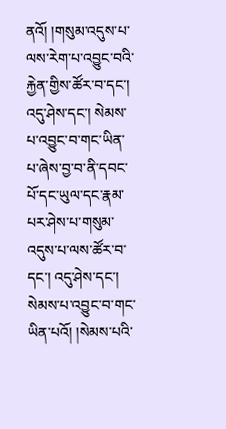ནའོ། །གསུམ་འདུས་པ་ལས་རེག་པ་འབྱུང་བའི་རྐྱེན་གྱིས་ཚོར་བ་དང་། འདུ་ཤེས་དང་། སེམས་པ་འབྱུང་བ་གང་ཡིན་པ་ཞེས་བྱ་བ་ནི་དབང་པོ་དང་ཡུལ་དང་རྣམ་པར་ཤེས་པ་གསུམ་འདུས་པ་ལས་ཚོར་བ་དང་། འདུ་ཤེས་དང་། སེམས་པ་འབྱུང་བ་གང་ཡིན་པའོ། །སེམས་པའི་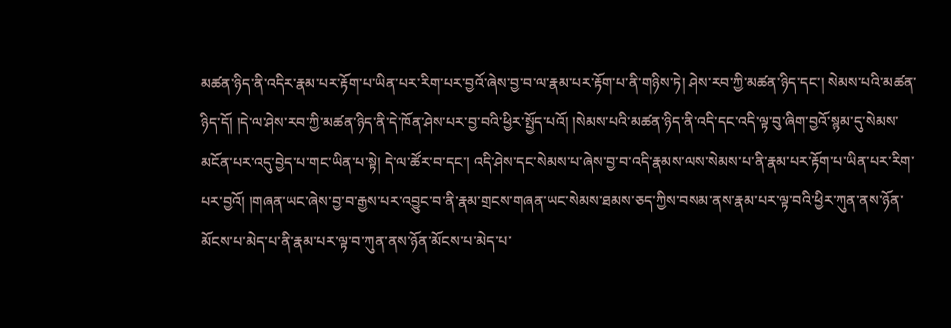མཚན་ཉིད་ནི་འདིར་རྣམ་པར་རྟོག་པ་ཡིན་པར་རིག་པར་བྱའོ་ཞེས་བྱ་བ་ལ་རྣམ་པར་རྟོག་པ་ནི་གཉིས་ཏེ། ཤེས་རབ་ཀྱི་མཚན་ཉིད་དང་། སེམས་པའི་མཚན་ཉིད་དོ། །དེ་ལ་ཤེས་རབ་ཀྱི་མཚན་ཉིད་ནི་དེ་ཁོན་ཤེས་པར་བྱ་བའི་ཕྱིར་སྤྱོད་པའོ། །སེམས་པའི་མཚན་ཉིད་ནི་འདི་དང་འདི་ལྟ་བུ་ཞིག་བྱའོ་སྙམ་དུ་སེམས་མངོན་པར་འདུ་བྱེད་པ་གང་ཡིན་པ་སྟེ། དེ་ལ་ཚོར་བ་དང་། འདི་ཤེས་དང་སེམས་པ་ཞེས་བྱ་བ་འདི་རྣམས་ལས་སེམས་པ་ནི་རྣམ་པར་རྟོག་པ་ཡིན་པར་རིག་པར་བྱའོ། །གཞན་ཡང་ཞེས་བྱ་བ་རྒྱས་པར་འབྱུང་བ་ནི་རྣམ་གྲངས་གཞན་ཡང་སེམས་ཐམས་ཅད་ཀྱིས་བསམ་ནས་རྣམ་པར་ལྟ་བའི་ཕྱིར་ཀུན་ནས་ཉོན་མོངས་པ་མེད་པ་ནི་རྣམ་པར་ལྟ་བ་ཀུན་ནས་ཉོན་མོངས་པ་མེད་པ་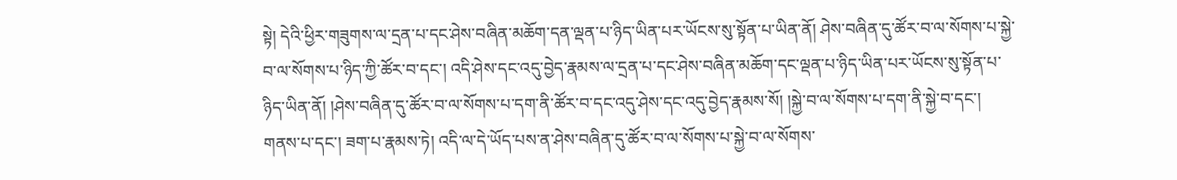སྟེ། དེའི་ཕྱིར་གཟུགས་ལ་དྲན་པ་དང་ཤེས་བཞིན་མཆོག་དན་ལྡན་པ་ཉིད་ཡིན་པར་ཡོངས་སུ་སྟོན་པ་ཡིན་ནོ། ཤེས་བཞིན་དུ་ཚོར་བ་ལ་སོགས་པ་སྐྱེ་བ་ལ་སོགས་པ་ཉིད་ཀྱི་ཚོར་བ་དང་། འདི་ཤེས་དང་འདུ་བྱེད་རྣམས་ལ་དྲན་པ་དང་ཤེས་བཞིན་མཆོག་དང་ལྡན་པ་ཉིད་ཡིན་པར་ཡོངས་སུ་སྟོན་པ་ཉིད་ཡིན་ནོ། །ཤེས་བཞིན་དུ་ཚོར་བ་ལ་སོགས་པ་དག་ནི་ཚོར་བ་དང་འདུ་ཤེས་དང་འདུ་བྱེད་རྣམས་སོ། །སྐྱེ་བ་ལ་སོགས་པ་དག་ནི་སྐྱེ་བ་དང་། གནས་པ་དང་། ཟག་པ་རྣམས་ཏེ། འདི་ལ་དེ་ཡོད་པས་ན་ཤེས་བཞིན་དུ་ཚོར་བ་ལ་སོགས་པ་སྐྱེ་བ་ལ་སོགས་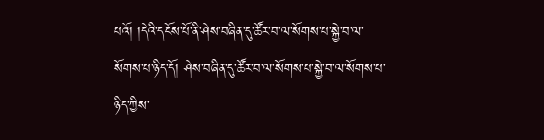པའོ། །དེའི་དངོས་པོ་ནི་ཤེས་བཞིན་དུ་ཚོར་བ་ལ་སོགས་པ་སྐྱེ་བ་ལ་སོགས་པ་ཉིད་དོ། ཤེས་བཞིན་དུ་ཚོར་བ་ལ་སོགས་པ་སྐྱེ་བ་ལ་སོགས་པ་ཉིད་ཀྱིས་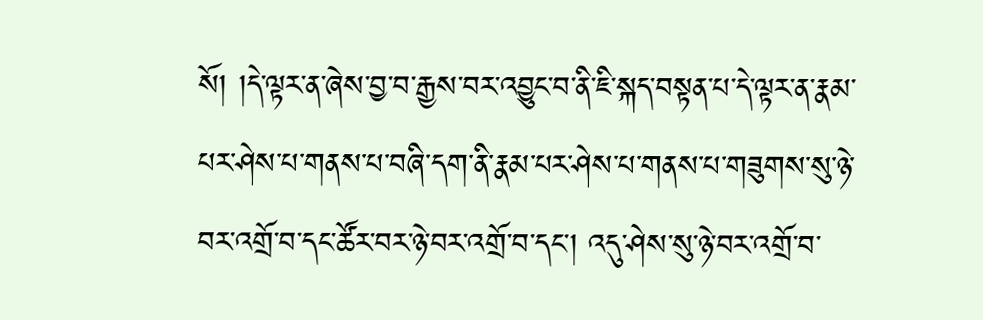སོ། །དེ་ལྟར་ན་ཞེས་བྱ་བ་རྒྱས་བར་འབྱུང་བ་ནི་ཇི་སྐད་བསྟན་པ་དེ་ལྟར་ན་རྣམ་པར་ཤེས་པ་གནས་པ་བཞི་དག་ནི་རྣམ་པར་ཤེས་པ་གནས་པ་གཟུགས་སུ་ཉེ་བར་འགྲོ་བ་དང་ཚོར་བར་ཉེ་བར་འགྲོ་བ་དང་། འདུ་ཤེས་སུ་ཉེ་བར་འགྲོ་བ་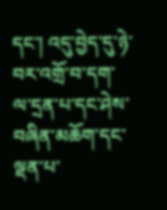དང་། འདུ་བྱེད་དུ་ཉེ་བར་འགྲོ་བ་དག་ལ་དྲན་པ་དང་ཤེས་བཞིན་མཆོག་དང་ལྡན་པ་